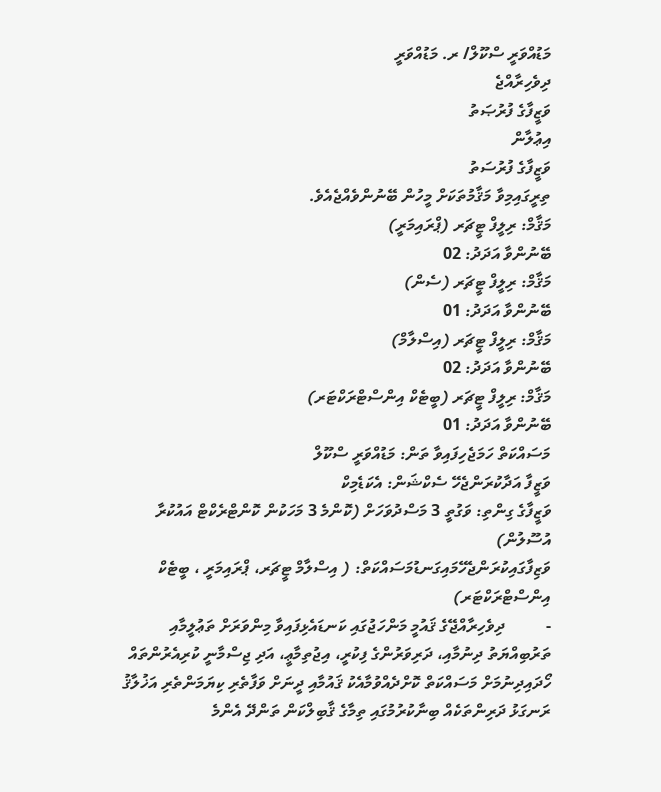މަޑުއްވަރީ ސްކޫލް/ ރ. މަޑުއްވަރީ
ދިވެހިރާއްޖެ
ވަޒީފާގެ ފުރުޞަތު
އިޢުލާން
ވަޒީފާގެ ފުރުސަތު
ތިރީގައިމިވާ މަޤާމުތަކަށް މީހުން ބޭނުންވެއްޖެއެވެ.
މަޤާމް: ރިލީފް ޓީޗަރ (ޕްރައިމަރީ)
ބޭނުންވާ އަދަދު: 02
މަޤާމް: ރިލީފް ޓީޗަރ (ސެން)
ބޭނުންވާ އަދަދު: 01
މަޤާމް: ރިލީފް ޓީޗަރ (އިސްލާމް)
ބޭނުންވާ އަދަދު: 02
މަޤާމް: ރިލީފް ޓީޗަރ (ބީޓެކް އިންސްޓްރަކްޓަރ)
ބޭނުންވާ އަދަދު: 01
މަސައްކަތް ހަމަޖެހިފައިވާ ތަން: މަޑުއްވަރީ ސްކޫލް
ވަޒީފާ އަދާކުރަންޖެހޭ ސެކްޝަން: އެކަޑެމިކް
ވަޒީފާގެ ގިންތި: ވަގުތީ 3 މަސްދުވަހަށް (ކޮންމެ 3 މަހަކުން ކޮންޓްރެކްޓް އައުކުރާ އުސޫލުން)
ވަޒިފާގައިކުރަންޖެހޭމައިގަނޑުމަސައްކަތް: ( އިސްލާމް ޓީޗަރ، ޕްރައިމަރީ ، ބީޓެކް އިންސްޓްރަކްޓަރ)
-          ދިވެހިރާއްޖޭގެ ޤައުމީ މަންހަޖުގައި ކަނޑައެޅިފައިވާ މިންވަރަށް ތަޢުލީމާއި ތަރުބިއްޔަތު ދިނުމާއި، ދަރިވަރުންގެ ފިކުރީ، އިޖުތިމާޢީ، އަދި ޖިސްމާނީ ކުރިއެރުންތައް ހޯދައިދިނުމަށް މަސައްކަތް ކޮށްދެއްވުމާއެކު ޤައުމާއި ދީނަށް ވަފާތެރި ކިޔަމަންތެރި އަޚުލާޤު ރަނގަޅު ދަރިންތަކެއް ބިނާކުރުމުގައި ތިމާގެ ޤާބިލްކަން ތަންދޭ އެންމެ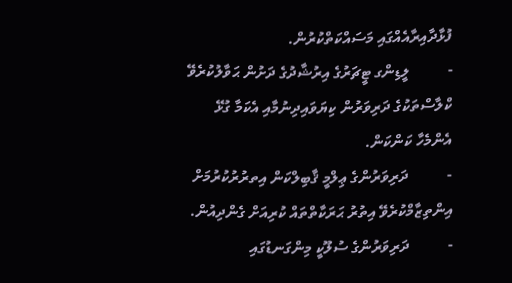ފުޅާދާއިރާއެއްގައި މަސައްކަތްކުރުން.
-          ލީޑިންގ ޓީޗަރުގެ އިރުޝާދުގެ ދަށުން ޙަވާލުކުރެވޭ ކްލާސްތަކުގެ ދަރިވަރުން ކިޔަވައިދިނުމާއި އެކަމާ ގުޅޭ އެންމެހާ ކަންކަން.
-          ދަރިވަރުންގެ ޢިލްމީ ޤާބިލްކަން އިތރުރުކުރުމަށް އިންތިޒާމްކުރެވޭ އިތުރު ޙަރަކާތްތައް ކުރިއަށް ގެންދިއުން.
-          ދަރިވަރުންގެ ސުލޫކީ މިންގަނޑުގައި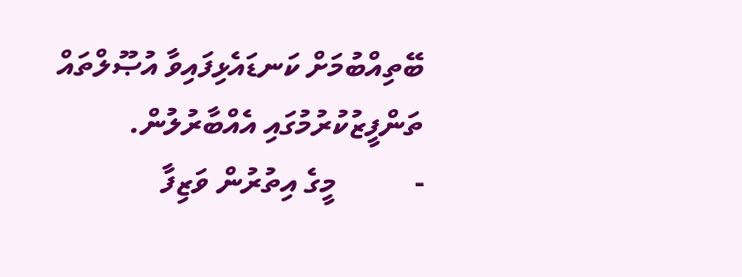ބޭތިއްބުމަށް ކަނޑައެޅިފައިވާ އުޞޫލްތައް ތަންފީޒުކުރުމުގައި އެއްބާރުލުން.
-          މީގެ އިތުރުން ވަޒިފާ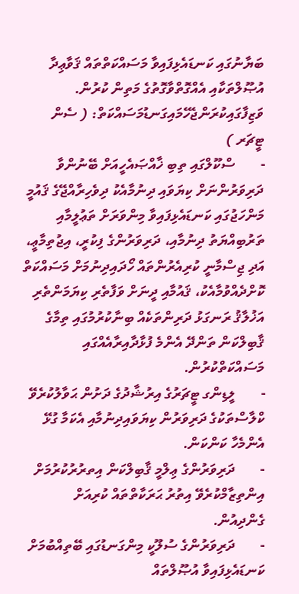ބަޔާނުގައި ކަނޑައެޅިފައިވާ މަސައްކަތްތައް ޤަވާޢިދާ އުޞޫލްތަކާއި އެއްގޮތްވާގޮތުގެ މަތިން ކުރުން.
ވަޒިފާގައިކުރަންޖެހޭމައިގަނޑުމަސައްކަތް: ( ސެން ޓީޗަރ )
-       ސްކޫލްގައި ތިބި ޚާއްޞައެހީއަށް ބޭނުންވާ ދަރިވަރުންނަށް ކިޔަވައި ދިނުމާއެކު ދިވެހިރާއްޖޭގެ ޤައުމީ މަންހަޖުގައި ކަނޑައެޅިފައިވާ މިންވަރަށް ތަޢުލީމާއި ތަރުބިއްޔަތު ދިނުމާއި، ދަރިވަރުންގެ ފިކުރީ، އިޖުތިމާޢީ، އަދި ޖިސްމާނީ ކުރިއެރުންތައް ހޯދައިދިނުމަށް މަސައްކަތް ކޮށްދެއްވުމާއެކު، ޤައުމާއި ދީނަށް ވަފާތެރި ކިޔަމަންތެރި އަޚުލާޤު ރަނގަޅު ދަރިންތަކެއް ބިނާކުރުމުގައި ތިމާގެ ޤާބިލްކަން ތަންދޭ އެންމެ ފުޅާދާއިރާއެއްގައި މަސައްކަތްކުރުން.
-       ލީޑިންގ ޓީޗަރުގެ އިރުޝާދުގެ ދަށުން ޙަވާލުކުރެވޭ ކްލާސްތަކުގެ ދަރިވަރުން ކިޔަވައިދިނުމާއި އެކަމާ ގުޅޭ އެންމެހާ ކަންކަން.
-       ދަރިވަރުންގެ ޢިލްމީ ޤާބިލްކަން އިތރުރުކުރުމަށް އިންތިޒާމްކުރެވޭ އިތުރު ޙަރަކާތްތައް ކުރިއަށް ގެންދިއުން.
-       ދަރިވަރުންގެ ސުލޫކީ މިންގަނޑުގައި ބޭތިއްބުމަށް ކަނޑައެޅިފައިވާ އުޞޫލްތައް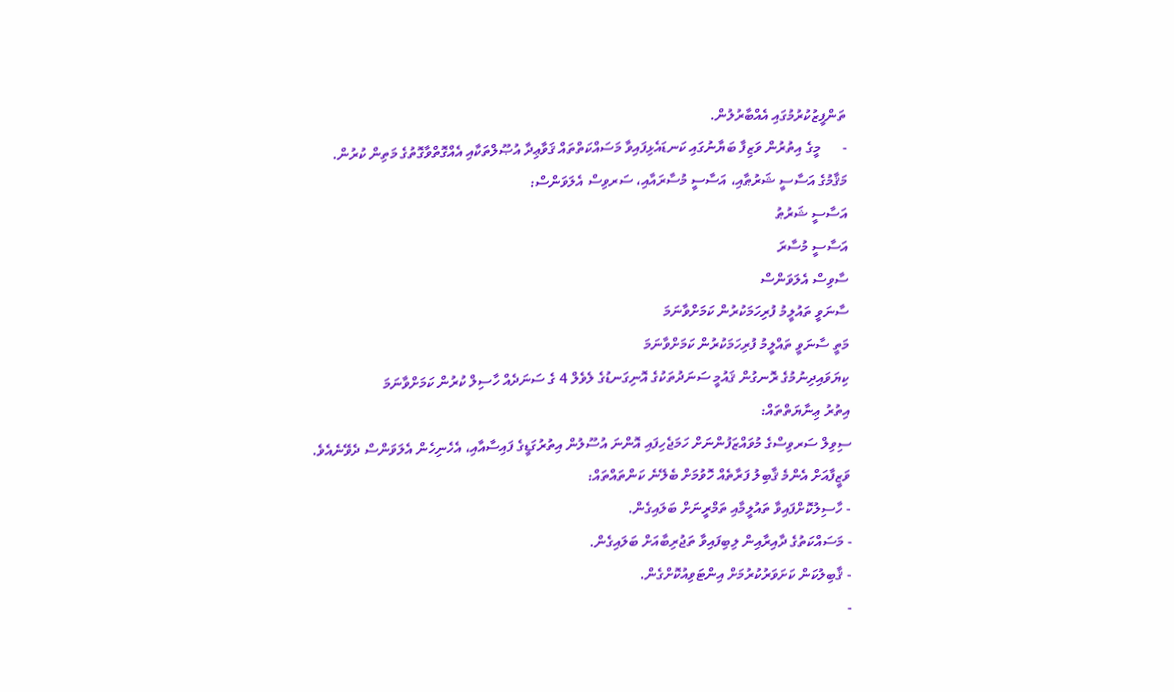ތަންފީޒުކުރުމުގައި އެއްބާރުލުން.
-      މީގެ އިތުރުން ވަޒިފާ ބަޔާނުގައި ކަނޑައެޅިފައިވާ މަސައްކަތްތައް ޤަވާޢިދާ އުޞޫލްތަކާއި އެއްގޮތްވާގޮތުގެ މަތިން ކުރުން.
މަޤާމުގެ އަސާސީ ޝަރުޠާއި، އަސާސީ މުސާރައާއި، ސަރވިސް އެލަވަންސް:
އަސާސީ ޝަރުޠު
އަސާސީ މުސާރަ
ސާވިސް އެލަވަންސް
ސާނަވީ ތައުލީމު ފުރިހަމަކުރުން ކަމަށްވާނަމަ
މަތީ ސާނަވީ ތައްލީމު ފުރިހަމަކުރުން ކަމަށްވާނަމަ
ކިޔަވައިދިނުމުގެ ރޮނގުން ޤައުމީ ސަނަދުތަކުގެ އޮނިގަނޑުގެ ލެވެލް 4 ގެ ސަނަދެއް ހާސިލް ކުރުން ކަމަށްވާނަމަ
އިތުރު ޢިނާޔަތްތައް:
ސިވިލް ސަރވިސްގެ މުވައްޒަފުންނަށް ހަމަޖެހިފައި އޮންނަ އުސޫލުން އިތުރުގަޑީގެ ފައިސާއާއި، އެހެނިހެން އެލަވަންސް ދެވޭނެއެވެ.
ވަޒީފާއަށް އެންމެ ޤާބިލު ފަރާތެއް ހޮވުމަށް ބެލޭނެ ކަންތައްތައް:
- ހާސިލުކޮށްފައިވާ ތައުލީމާއި ތަމްރީނަށް ބަލައިގެން.
- މަސައްކަތުގެ ދާއިރާއިން ލިބިފައިވާ ތަޖުރިބާއަށް ބަލައިގެން.
- ޤާބިލުކަން ކަށަވަރުކުރުމަށް އިންޓަވިއުކޮށްގެން.
-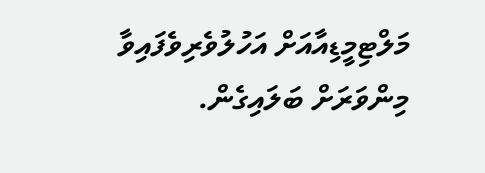މަލްޓިމީޑިއާއަށް އަހުލުވެރިވެފައިވާ މިންވަރަށް ބަލައިގެން.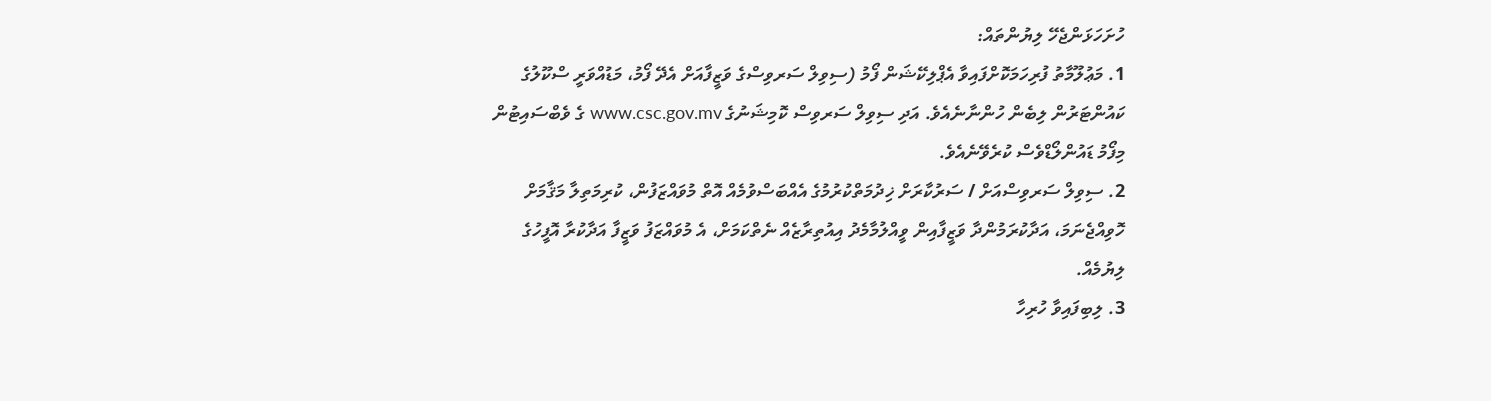ހުށަހަޅަންޖެހޭ ލިޔުންތައް:
1. މަޢުލޫމާތު ފުރިހަމަކޮށްފައިވާ އެޕްލިކޭޝަން ފޯމު (ސިވިލް ސަރވިސްގެ ވަޒީފާއަށް އެދޭ ފޯމު، މަޑުއްވަރީ ސްކޫލުގެ ކައުންޓަރުން ލިބެން ހުންނާނެއެވެ. އަދި ސިވިލް ސަރވިސް ކޮމިޝަނުގެ www.csc.gov.mv ގެ ވެބްސައިޓުން މިފޯމު ޑައުންލޯޑްވެސް ކުރެވޭނެއެވެ.
2. ސިވިލް ސަރވިސްއަށް / ސަރުކާރަށް ޚިދުމަތްކުރުމުގެ އެއްބަސްވުމެއް އޮތް މުވައްޒަފުން، ކުރިމަތިލާ މަޤާމަށް ހޮވިއްޖެނަމަ، އަދާކުރަމުންދާ ވަޒީފާއިން ވީއްލުމާމެދު އިއުތިރާޒެއް ނެތްކަމަށް، އެ މުވައްޒަފު ވަޒީފާ އަދާކުރާ އޮފީހުގެ ލިޔުމެއް.
3. ލިބިފައިވާ ހުރިހާ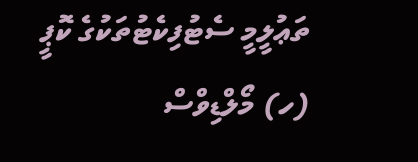ތަޢުލީމީ ސެޓުފިކެޓުތަކުގެ ކޮޕީ
(ހ) މޯލްޑިވްސް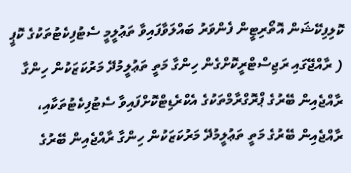ކޮލިފިކޭޝަން އޮތޯރިޓީން ފެންވަރު ބައްލަވާފައިވާ ތަޢުލީމީ ސެޓުފިކެޓުތަކުގެ ކޮޕީ ( ރާއްޖޭގައި ރަޖިސްޓްރީކޮށްގެން ހިންގާ މަތީ ތަޢުލީމުދޭ މަރުކަޒަކުން ހިންގާ ރާއްޖެއިން ބޭރުގެ ޕްރޮގްރާމްތަކުގެ އެކްރެޑިޓްކޮށްފައިވާ ސެޓުފިކެޓުތަކާއި، ރާއްޖެއިން ބޭރުގެ މަތީ ތަޢުލީމުދޭ މަރުކަޒަކުން ހިންގާ ރާއްޖެއިން ބޭރުގެ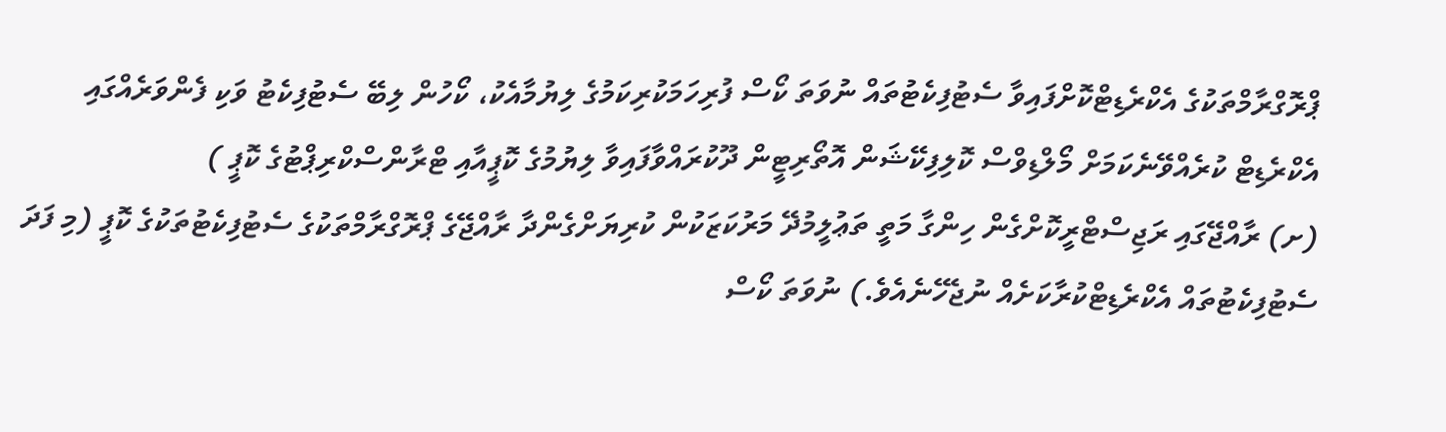ޕްރޮގްރާމްތަކުގެ އެކްރެޑިޓްކޮށްފައިވާ ސެޓުފިކެޓުތައް ނުވަތަ ކޯސް ފުރިހަމަކުރިކަމުގެ ލިޔުމާއެކު، ކޯހުން ލިބޭ ސެޓުފިކެޓު ވަކި ފެންވަރެއްގައި އެކްރެޑިޓް ކުރެއްވޭނެކަމަށް މޯލްޑިވްސް ކޮލިފިކޭޝަން އޮތޯރިޓީން ދޫކުރައްވާފައިވާ ލިޔުމުގެ ކޮޕީއާއި ޓްރާންސްކްރިޕްޓުގެ ކޮޕީ )
(ށ) ރާއްޖޭގައި ރަޖިސްޓްރީކޮށްގެން ހިންގާ މަތީ ތަޢުލީމުދޭ މަރުކަޒަކުން ކުރިޔަށްގެންދާ ރާއްޖޭގެ ޕްރޮގްރާމްތަކުގެ ސެޓުފިކެޓުތަކުގެ ކޮޕީ (މި ފަދަ ސެޓުފިކެޓުތައް އެކްރެޑިޓްކުރާކަށެއް ނުޖެހޭނެއެވެ.) ނުވަތަ ކޯސް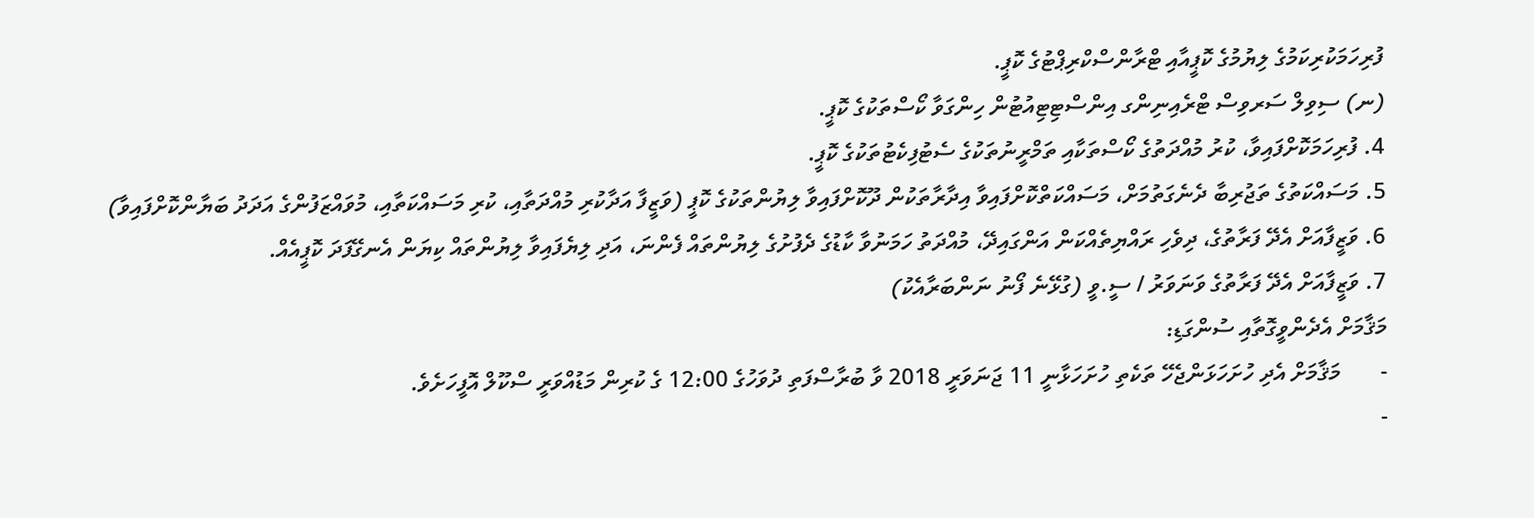ފުރިހަމަކުރިކަމުގެ ލިޔުމުގެ ކޮޕީއާއި ޓްރާންސްކްރިޕްޓުގެ ކޮޕީ.
(ނ) ސިވިލް ސަރވިސް ޓްރެއިނިންގ އިންސްޓިޓިއުޓުން ހިންގަވާ ކޯސްތަކުގެ ކޮޕީ.
4. ފުރިހަމަކޮށްފައިވާ، ކުރު މުއްދަތުގެ ކޯސްތަކާއި ތަމްރީނުތަކުގެ ސެޓުފިކެޓުތަކުގެ ކޮޕީ.
5. މަސައްކަތުގެ ތަޖުރިބާ ދެނެގަތުމަށް، މަސައްކަތްކޮށްފައިވާ އިދާރާތަކުން ދޫކޮށްފައިވާ ލިޔުންތަކުގެ ކޮޕީ (ވަޒީފާ އަދާކުރި މުއްދަތާއި، ކުރި މަސައްކަތާއި، މުވައްޒަފުންގެ އަދަދު ބަޔާންކޮށްފައިވާ)
6. ވަޒީފާއަށް އެދޭ ފަރާތުގެ، ދިވެހި ރައްޔިތެއްކަން އަންގައިދޭ، މުއްދަތު ހަމަނުވާ ކާޑުގެ ދެފުށުގެ ލިޔުންތައް ފެންނަ، އަދި ލިޔެފައިވާ ލިޔުންތައް ކިޔަން އެނގޭފަދަ ކޮޕީއެއް.
7. ވަޒީފާއަށް އެދޭ ފަރާތުގެ ވަނަވަރު / ސީ.ވީ (ގުޅޭނެ ފޯނު ނަންބަރާއެކު)
މަޤާމަށް އެދެންވީގޮތާއި ސުންގަޑި:
-       މަޤާމަށް އެދި ހުށަހަޅަންޖެހޭ ތަކެތި ހުށަހަޅާނީ 11 ޖަނަވަރީ 2018 ވާ ބުރާސްފަތި ދުވަހުގެ 12:00 ގެ ކުރިން މަޑުއްވަރީ ސްކޫލް އޮފީހަށެވެ.
-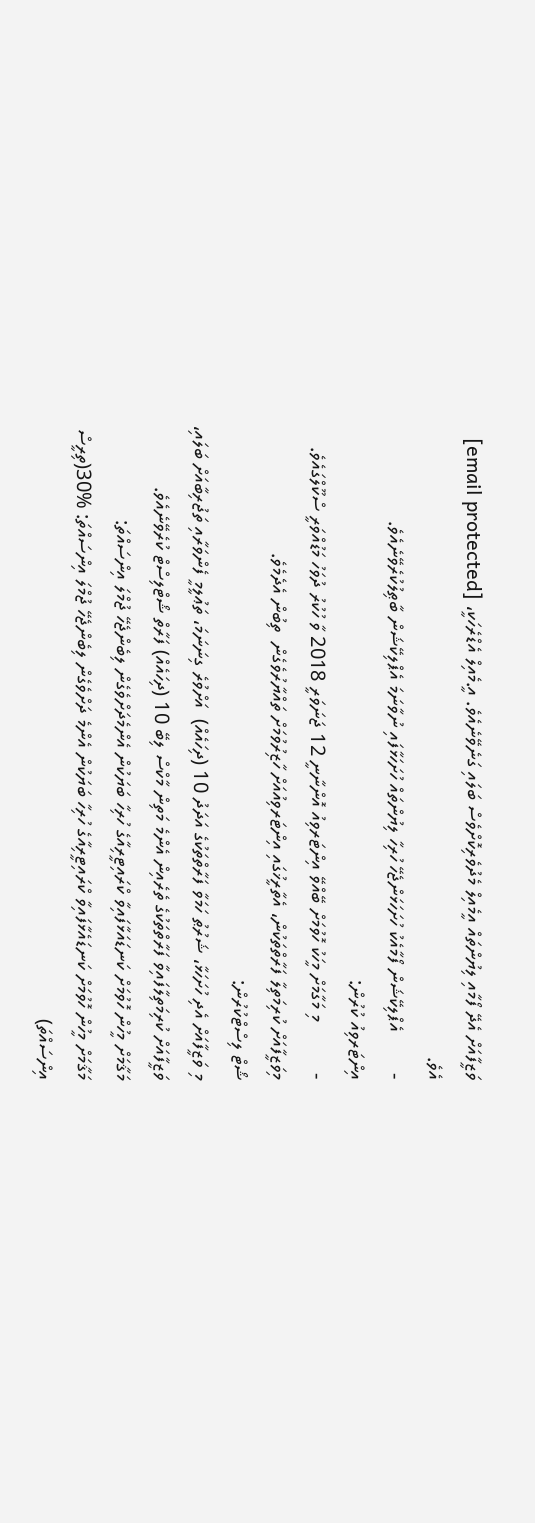ވަޒީފާއަށް އެދޭ ފޯމާއި ލިޔުންތައް އީމެއިލް މެދުވެރިކޮށްވެސް ބަލައި ގަނެވޭނެއެވެ. އީ.މެއިލް އެޑްރެހަކީ، [email protected]  އެވެ.
-        އެޕްލިކޭޝަން ފޯމާއެކު ހުށަހަޅަންޖެހޭ ހުރިހާ ލިޔުންތައް ހުށަހަޅާފައި ނުވާނަމަ އެޕްލިކޭޝަން ބާޠިލުކުރެވޭނެއެވެ.
އިންޓަރވިއު ކުރުން:
-          މި މަގާމަށް މީހަކު ހޮވުމަށް ބޭއްވޭ އިންޓަރވިއު އޮންނާނީ 12 ޖަނަވަރީ 2018 ވާ ހުކުރު ދުވަހު މަޑުއްވަރީ ސްކޫލްގައެވެ. މިވަޒީފާއަށް ކުރިމަތިލާ ފަރާތްތަކުން، އެތާރީޚުގައި އިންޓަރވިއުއަށް ހާޒިރުވުމަށް ތައްޔާރުވެގެން  ތިބުން އެދެމެވެ.
ޝޯޓް ލިސްޓްކުރުން:
މި ވަޒީފާއަށް އެދި ހުށަހަޅާ، ޝަރުޠު ހަމަވާ ފަރާތްތަކުގެ އަދަދު 10 (ދިހައެއް)  އަށްވުރެ ގިނަނަމަ، ތަޢުލީމީ ފެންވަރާއި ތަޖުރިބާއަށް ބަލައި، ވަޒީފާއަށް ކުރިމަތިލާފައިވާ ފަރާތްތަކުގެ ތެރެއިން އެންމެ މަތިން މާކްސް ލިބޭ 10 (ދިހައެއް) ފަރާތް ޝޯޓްލިސްޓް ކުރެވޭނެއެވެ.
މަޤާމަށް މީހުން ހޮވުމަށް ކަނޑައަޅާފައިވާ ކްރައިޓީރިއާގެ ހުރިހާ ބަޔަކުން އެންމެދަށްވެގެން ލިބެންޖެހޭ ޖުމްލަ އިންސައްތަ:
މަޤާމަށް މީހުން ހޮވުމަށް ކަނޑައެޅާފައިވާ ކްރައިޓީރިއާގެ ހުރިހާ ބަޔަކުން އެންމެ ދަށްވެގެން ލިބެންޖެހޭ ޖުމްލަ އިންސައްތަ: %30(ތިރީސް އިންސައްތަ)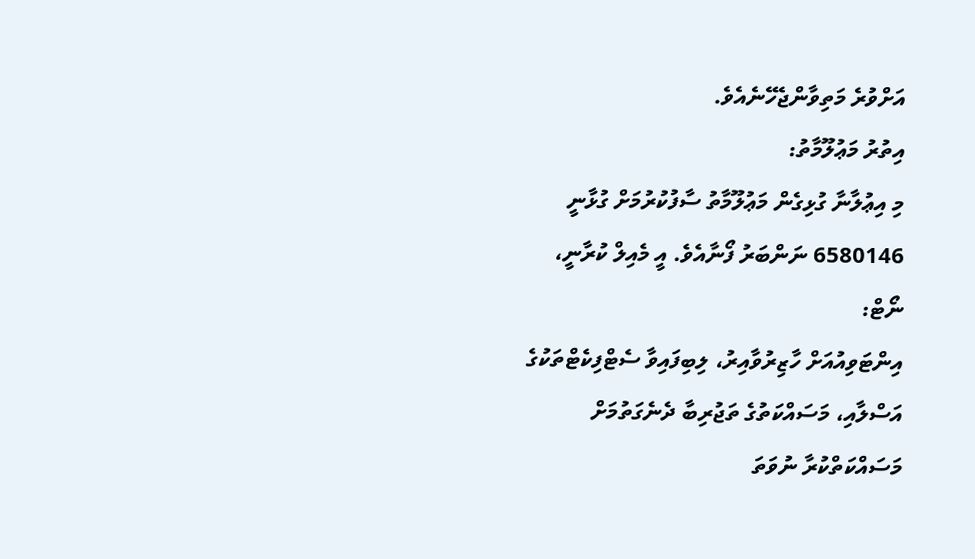އަށްވުރެ މަތިވާންޖެހޭނެއެވެ.
އިތުރު މަޢުލޫމާތު:
މި އިޢުލާނާ ގުޅިގެން މަޢުލޫމާތު ސާފުކުރުމަށް ގުޅާނީ 6580146 ނަންބަރު ފޯނާއެވެ. އީ މެއިލް ކުރާނީ،
ނޯޓް:
އިންޓަވިއުއަށް ހާޒިރުވާއިރު، ލިބިފައިވާ ސެޓްފިކެޓްތަކުގެ އަސްލާއި، މަސައްކަތުގެ ތަޖުރިބާ ދެނެގަތުމަށް މަސައްކަތްކުރާ ނުވަތަ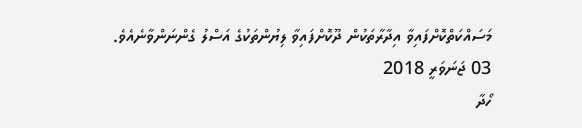މަސައްކަތްކޮށްފައިވާ އިދާރާތަކުން ދޫކޮށްފައިވާ ލިޔުންތަކުގެ އަސްލު ގެންނަންވާނެއެވެ.
03 ޖަނަވަރީ 2018
ހޯދާ